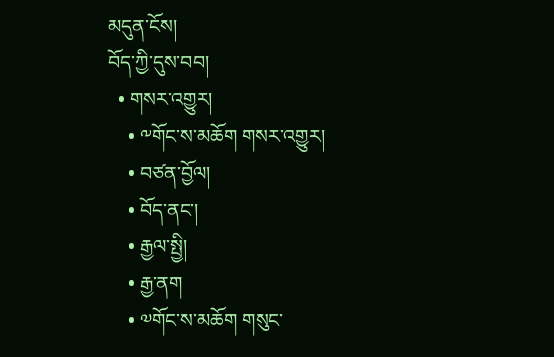མདུན་ངོས།
བོད་ཀྱི་དུས་བབ།
  • གསར་འགྱུར།
    • ༸གོང་ས་མཆོག གསར་འགྱུར།
    • བཙན་བྱོལ།
    • བོད་ནང་།
    • རྒྱལ་སྤྱི།
    • རྒྱ་ནག
    • ༧གོང་ས་མཆོག གསུང་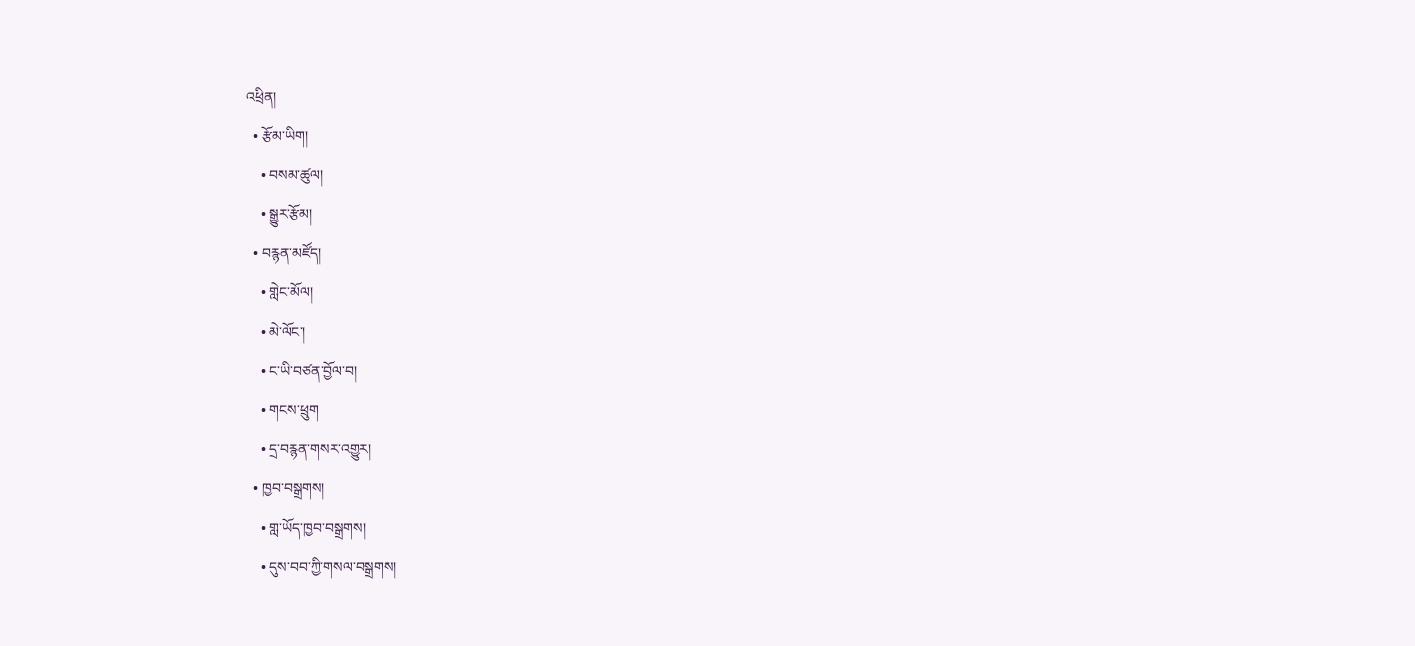འཕྲིན།
  • རྩོམ་ཡིག།
    • བསམ་ཚུལ།
    • སྒྱུར་རྩོམ།
  • བརྙན་མཛོད།
    • གླེང་མོལ།
    • མེ་ལོང་།
    • ང་ཡི་བཙན་བྱོལ་བ།
    • གངས་ཕྲུག
    • དྲ་བརྙན་གསར་འགྱུར།
  • ཁྱབ་བསྒྲགས།
    • གླ་ཡོད་ཁྱབ་བསྒྲགས།
    • དུས་བབ་ཀྱི་གསལ་བསྒྲགས།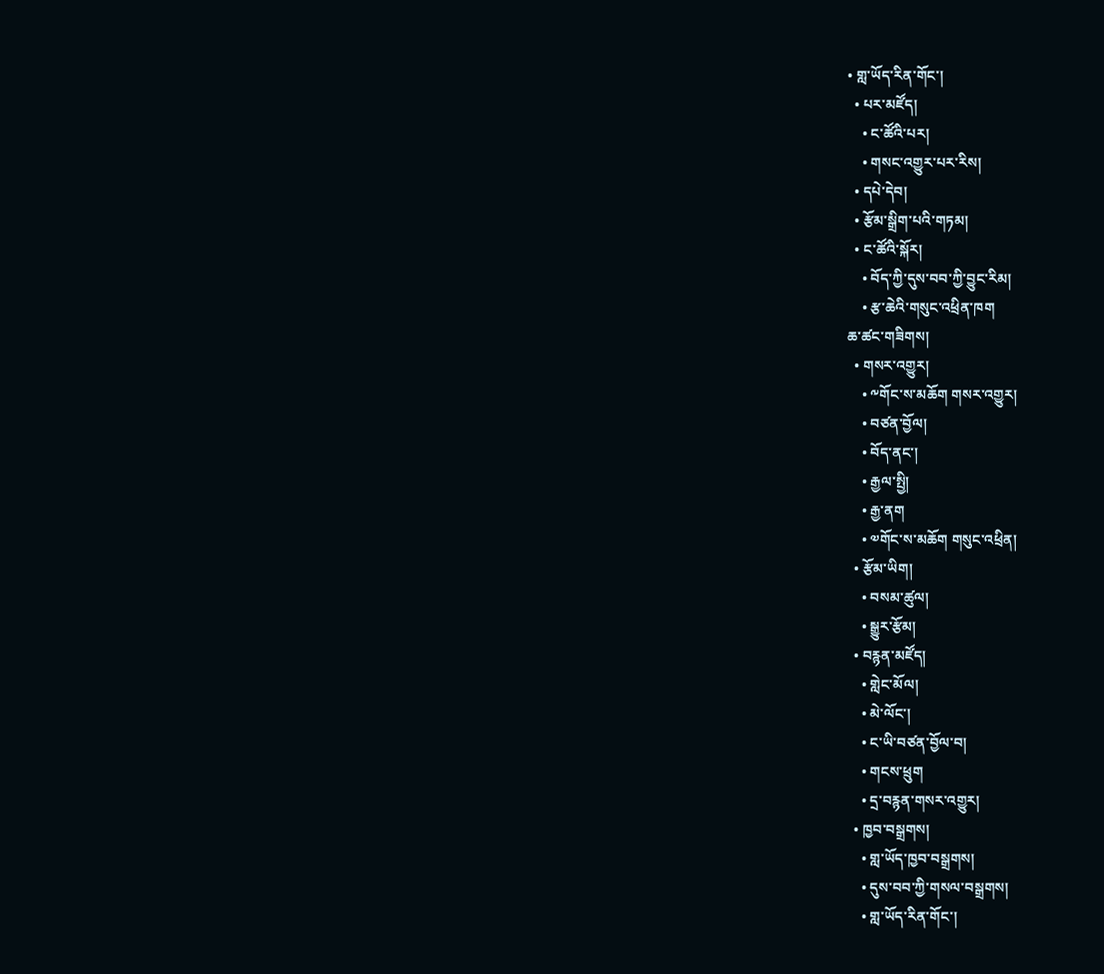• གླ་ཡོད་རིན་གོང་།
  • པར་མཛོད།
    • ང་ཚོའི་པར།
    • གསང་འགྱུར་པར་རིས།
  • དཔེ་དེབ།
  • རྩོམ་སྒྲིག་པའི་གཏམ།
  • ང་ཚོའི་སྐོར།
    • བོད་ཀྱི་དུས་བབ་ཀྱི་བྱུང་རིམ།
    • རྩ་ཆེའི་གསུང་འཕྲིན་ཁག
ཆ་ཚང་གཟིགས།
  • གསར་འགྱུར།
    • ༸གོང་ས་མཆོག གསར་འགྱུར།
    • བཙན་བྱོལ།
    • བོད་ནང་།
    • རྒྱལ་སྤྱི།
    • རྒྱ་ནག
    • ༧གོང་ས་མཆོག གསུང་འཕྲིན།
  • རྩོམ་ཡིག།
    • བསམ་ཚུལ།
    • སྒྱུར་རྩོམ།
  • བརྙན་མཛོད།
    • གླེང་མོལ།
    • མེ་ལོང་།
    • ང་ཡི་བཙན་བྱོལ་བ།
    • གངས་ཕྲུག
    • དྲ་བརྙན་གསར་འགྱུར།
  • ཁྱབ་བསྒྲགས།
    • གླ་ཡོད་ཁྱབ་བསྒྲགས།
    • དུས་བབ་ཀྱི་གསལ་བསྒྲགས།
    • གླ་ཡོད་རིན་གོང་།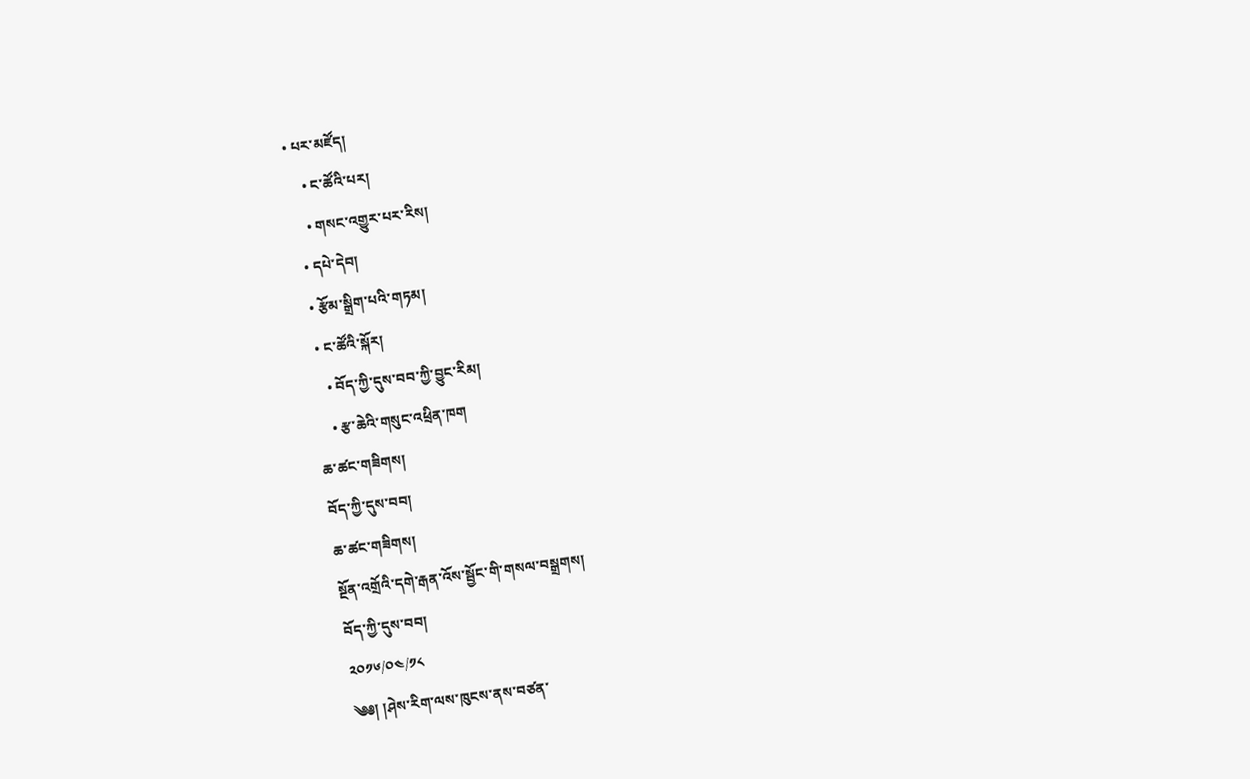• པར་མཛོད།
    • ང་ཚོའི་པར།
    • གསང་འགྱུར་པར་རིས།
  • དཔེ་དེབ།
  • རྩོམ་སྒྲིག་པའི་གཏམ།
  • ང་ཚོའི་སྐོར།
    • བོད་ཀྱི་དུས་བབ་ཀྱི་བྱུང་རིམ།
    • རྩ་ཆེའི་གསུང་འཕྲིན་ཁག
ཆ་ཚང་གཟིགས།
བོད་ཀྱི་དུས་བབ།
ཆ་ཚང་གཟིགས།
སྔོན་འགྲོའི་དགེ་རྒན་འོས་སྦྱོང་གི་གསལ་བསྒྲགས།
བོད་ཀྱི་དུས་བབ།
༢༠༡༦/༠༤/༡༨
༄༅། །ཤེས་རིག་ལས་ཁུངས་ནས་བཙན་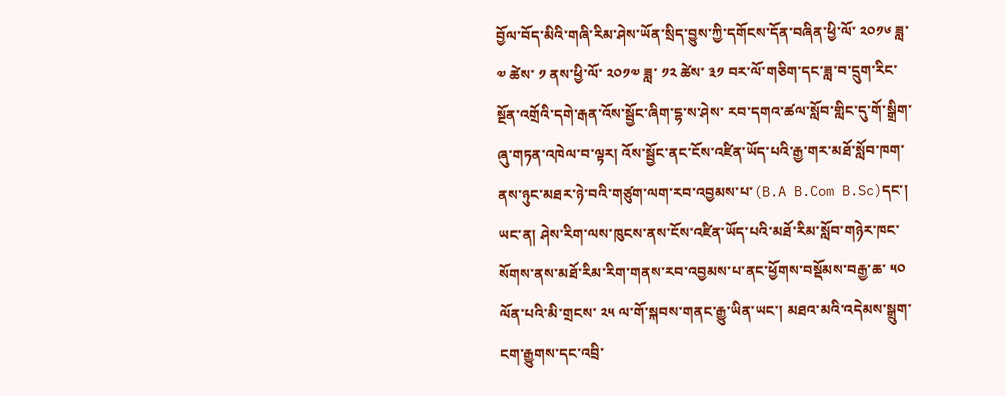བྱོལ་བོད་མིའི་གཞི་རིམ་ཤེས་ཡོན་སྲིད་བྱུས་ཀྱི་དགོངས་དོན་བཞིན་ཕྱི་ལོ་ ༢༠༡༦ ཟླ་ ༧ ཚེས་ ༡ ནས་ཕྱི་ལོ་ ༢༠༡༧ ཟླ་ ༡༢ ཚེས་ ༣༡ བར་ལོ་གཅིག་དང་ཟླ་བ་དྲུག་རིང་སྔོན་འགྲོའི་དགེ་རྒན་འོས་སྦྱོང་ཞིག་དྷ་ས་ཤེས་ རབ་དགའ་ཚལ་སློབ་གླིང་དུ་གོ་སྒྲིག་ཞུ་གཏན་འཁེལ་བ་ལྟར། འོས་སྦྱོང་ནང་ངོས་འཛིན་ཡོད་པའི་རྒྱ་གར་མཐོ་སློབ་ཁག་ནས་ཉུང་མཐར་ཉེ་བའི་གཙུག་ལག་རབ་འབྱམས་པ་(B.A B.Com B.Sc)དང་། ཡང་ན། ཤེས་རིག་ལས་ཁུངས་ནས་ངོས་འཛིན་ཡོད་པའི་མཐོ་རིམ་སློབ་གཉེར་ཁང་སོགས་ནས་མཐོ་རིམ་རིག་གནས་རབ་འབྱམས་པ་ནང་ཕྱོགས་བསྡོམས་བརྒྱ་ཆ་ ༥༠ ལོན་པའི་མི་གྲངས་ ༢༥ ལ་གོ་སྐབས་གནང་རྒྱུ་ཡིན་ཡང་། མཐའ་མའི་འདེམས་སྒྲུག་ངག་རྒྱུགས་དང་འབྲི་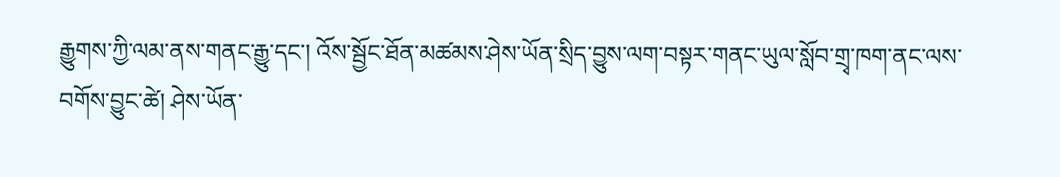རྒྱུགས་ཀྱི་ལམ་ནས་གནང་རྒྱུ་དང་། འོས་སྦྱོང་ཐོན་མཚམས་ཤེས་ཡོན་སྲིད་བྱུས་ལག་བསྟར་གནང་ཡུལ་སློབ་གྲྭ་ཁག་ནང་ལས་བགོས་བྱུང་ཚེ། ཤེས་ཡོན་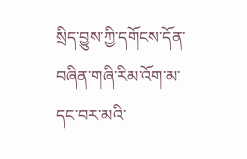སྲིད་བྱུས་ཀྱི་དགོངས་དོན་བཞིན་གཞི་རིམ་འོག་མ་དང་བར་མའི་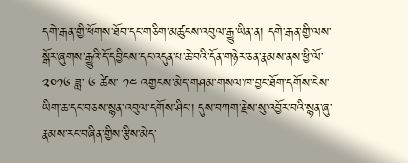དགེ་རྒན་གྱི་ཕོགས་ཐོབ་དང་གཅིག་མཚུངས་འབུལ་རྒྱུ་ཡིན་ན། དགེ་རྒན་གྱི་ལས་སྒོར་ཞུགས་རྒྱུའི་དོ་དབྱིངས་དང་འདུན་པ་ཆེ་བའི་དོན་གཉེར་ཅན་རྣམས་ནས་ཕྱི་ལོ་ ༢༠༡༦ ཟླ་ ༦ ཚེས་ ༡༤ འགྱངས་མེད་གཤམ་གསལ་ཁ་བྱང་ཐོག་དགོས་ངེས་ཡིག་ཆ་དང་བཅས་སྙན་འབུལ་དགོས་ཤིང་། དུས་བཀག་རྗེས་སུ་འབྱོར་བའི་སྙན་ཞུ་རྣམས་རང་བཞིན་གྱིས་རྩིས་མེད་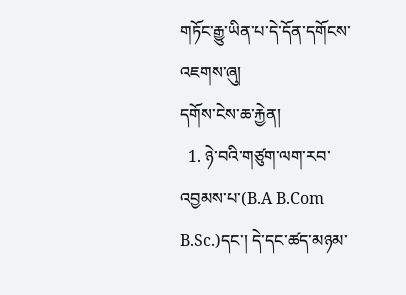གཏོང་རྒྱུ་ཡིན་པ་དེ་དོན་དགོངས་འཇགས་ཞུ།
དགོས་ངེས་ཆ་རྐྱེན།
  1. ཉེ་བའི་གཙུག་ལག་རབ་འབྱམས་པ་(B.A B.Com B.Sc.)དང་། དེ་དང་ཚད་མཉམ་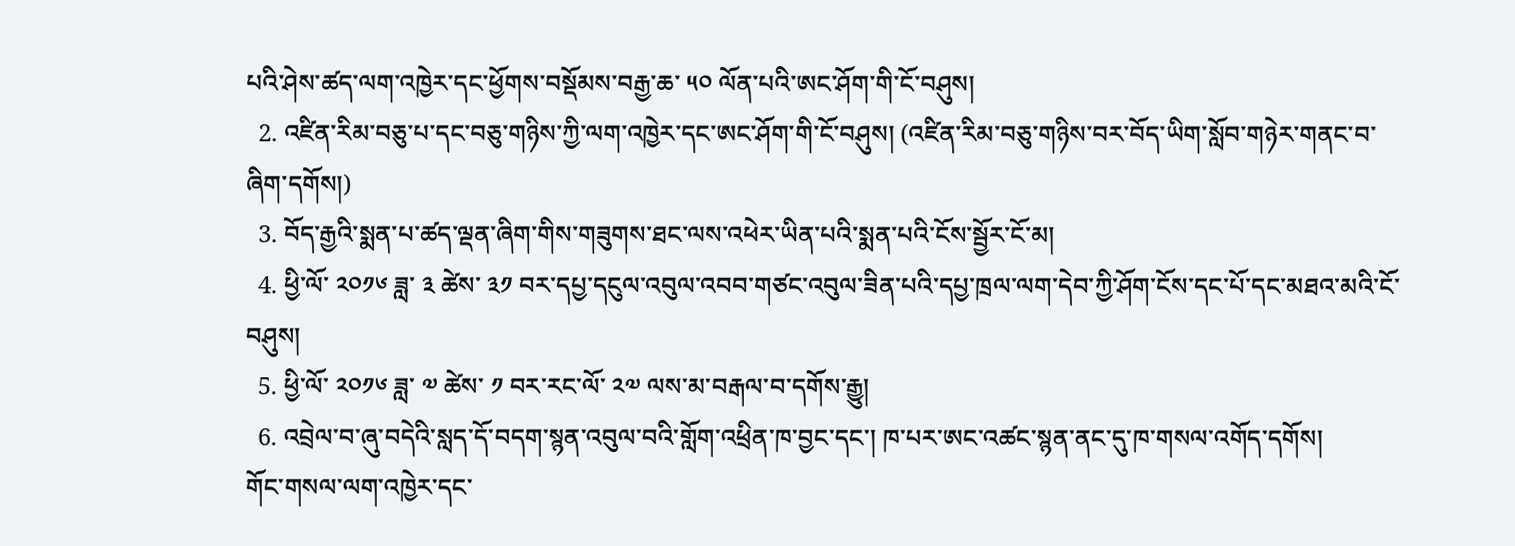པའི་ཤེས་ཚད་ལག་འཁྱེར་དང་ཕྱོགས་བསྡོམས་བརྒྱ་ཆ་ ༥༠ ལོན་པའི་ཨང་ཤོག་གི་ངོ་བཤུས།
  2. འཛིན་རིམ་བཅུ་པ་དང་བཅུ་གཉིས་ཀྱི་ལག་འཁྱེར་དང་ཨང་ཤོག་གི་ངོ་བཤུས། (འཛིན་རིམ་བཅུ་གཉིས་བར་བོད་ཡིག་སློབ་གཉེར་གནང་བ་ཞིག་དགོས།)
  3. བོད་རྒྱའི་སྨན་པ་ཚད་ལྡན་ཞིག་གིས་གཟུགས་ཐང་ལས་འཕེར་ཡིན་པའི་སྨན་པའི་ངོས་སྦྱོར་ངོ་མ།
  4. ཕྱི་ལོ་ ༢༠༡༦ ཟླ་ ༣ ཚེས་ ༣༡ བར་དཔྱ་དངུལ་འབུལ་འབབ་གཙང་འབུལ་ཟིན་པའི་དཔྱ་ཁྲལ་ལག་དེབ་ཀྱི་ཤོག་ངོས་དང་པོ་དང་མཐའ་མའི་ངོ་བཤུས།
  5. ཕྱི་ལོ་ ༢༠༡༦ ཟླ་ ༧ ཚེས་ ༡ བར་རང་ལོ་ ༢༧ ལས་མ་བརྒལ་བ་དགོས་རྒྱུ།
  6. འབྲེལ་བ་ཞུ་བདེའི་སླད་དོ་བདག་སྙན་འབུལ་བའི་གློག་འཕྲིན་ཁ་བྱང་དང་། ཁ་པར་ཨང་འཚང་སྙན་ནང་དུ་ཁ་གསལ་འགོད་དགོས།
གོང་གསལ་ལག་འཁྱེར་དང་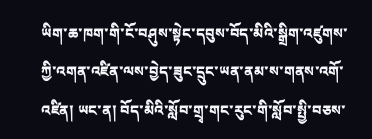ཡིག་ཆ་ཁག་གི་ངོ་བཤུས་སྟེང་དབུས་བོད་མིའི་སྒྲིག་འཛུགས་ཀྱི་འགན་འཛིན་ལས་བྱེད་ཟུང་དྲུང་ཡན་ནམ་ས་གནས་འགོ་འཛིན། ཡང་ན། བོད་མིའི་སློབ་གྲྭ་གང་རུང་གི་སློབ་སྤྱི་བཅས་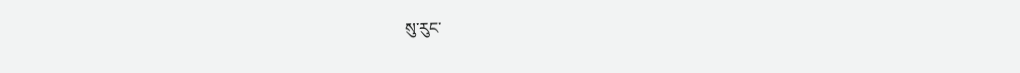སུ་རུང་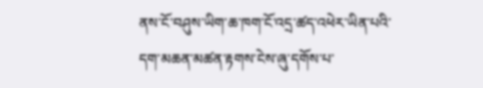ནས་ངོ་བཤུས་ཡིག་ཆ་ཁག་ངོ་འདྲ་ཚད་འཕེར་ཡིན་པའི་དག་མཆན་མཚན་རྟགས་ངེས་ཞུ་དགོས་པ་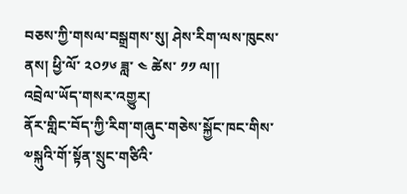བཅས་ཀྱི་གསལ་བསྒྲགས་སུ། ཤེས་རིག་ལས་ཁུངས་ནས། ཕྱི་ལོ་ ༢༠༡༦ ཟླ་ ༤ ཚེས་ ༡༡ ལ།།
འབྲེལ་ཡོད་གསར་འགྱུར།
ནོར་གླིང་བོད་ཀྱི་རིག་གཞུང་གཅེས་སྐྱོང་ཁང་གིས་༧སྐུའི་གོ་སྟོན་སྲུང་གཙིའི་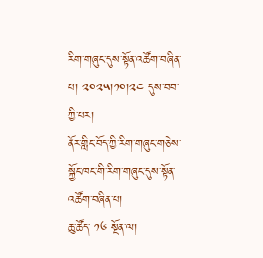རིག་གཞུང་དུས་སྟོན་འཚོག་བཞིན་པ། ༢༠༢༥།༡༠།༢༤ དུས་བབ་ཀྱི་པར།
ནོར་གླིང་བོད་ཀྱི་རིག་གཞུང་གཅེས་སྐྱོང་ཁང་གི་རིག་གཞུང་དུས་སྟོན་འཚོག་བཞིན་པ།
ཆུ་ཚོད་ ༡༦ སྔོན་ལ།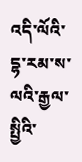འདི་ལོའི་དྷ་རམ་ས་ལའི་རྒྱལ་སྤྱིའི་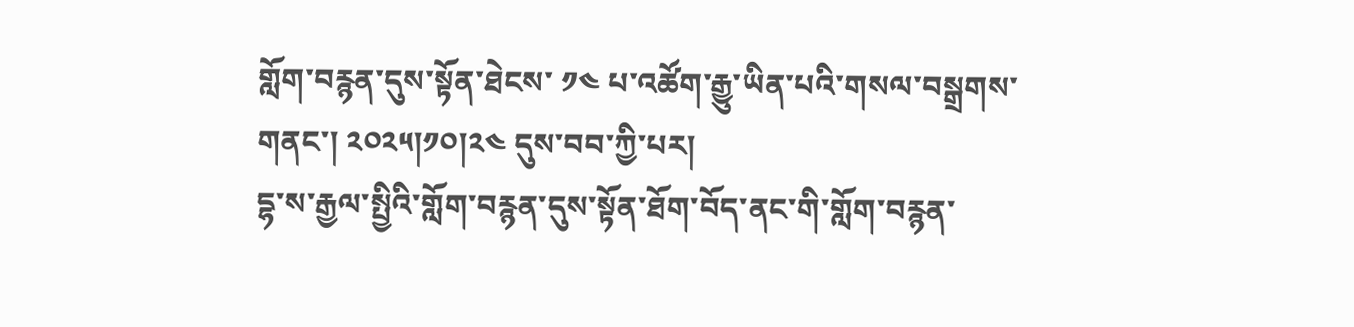གློག་བརྙན་དུས་སྟོན་ཐེངས་ ༡༤ པ་འཚོག་རྒྱུ་ཡིན་པའི་གསལ་བསྒྲགས་གནང་། ༢༠༢༥།༡༠།༢༤ དུས་བབ་ཀྱི་པར།
དྷ་ས་རྒྱལ་སྤྱིའི་གློག་བརྙན་དུས་སྟོན་ཐོག་བོད་ནང་གི་གློག་བརྙན་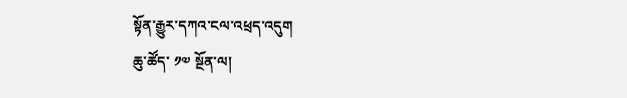སྟོན་རྒྱུར་དཀའ་ངལ་འཕྲད་འདུག
ཆུ་ཚོད་ ༡༧ སྔོན་ལ།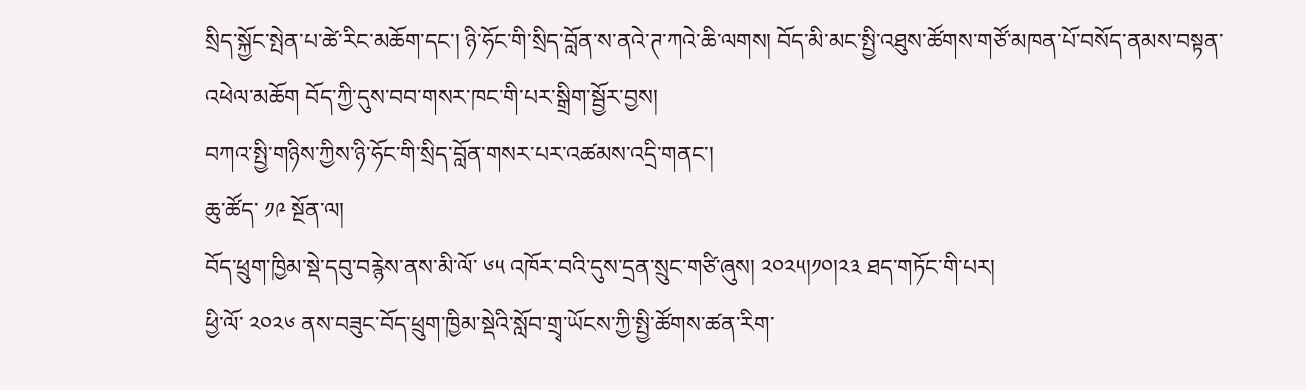སྲིད་སྐྱོང་སྤེན་པ་ཚེ་རིང་མཆོག་དང་། ཉི་ཧོང་གི་སྲིད་བློན་ས་ནའེ་ཊ་ཀའེ་ཆི་ལགས། བོད་མི་མང་སྤྱི་འཐུས་ཚོགས་གཙོ་མཁན་པོ་བསོད་ནམས་བསྟན་འཕེལ་མཆོག བོད་ཀྱི་དུས་བབ་གསར་ཁང་གི་པར་སྒྲིག་སྦྱོར་བྱས།
བཀའ་སྤྱི་གཉིས་ཀྱིས་ཉི་ཧོང་གི་སྲིད་བློན་གསར་པར་འཚམས་འདྲི་གནང་།
ཆུ་ཚོད་ ༡༩ སྔོན་ལ།
བོད་ཕྲུག་ཁྱིམ་སྡེ་དབུ་བརྙེས་ནས་མི་ལོ་ ༦༥ འཁོར་བའི་དུས་དྲན་སྲུང་གཙི་ཞུས། ༢༠༢༥།༡༠།༢༣ ཐད་གཏོང་གི་པར།
ཕྱི་ལོ་ ༢༠༢༦ ནས་བཟུང་བོད་ཕྲུག་ཁྱིམ་སྡེའི་སློབ་གྲྭ་ཡོངས་ཀྱི་སྤྱི་ཚོགས་ཚན་རིག་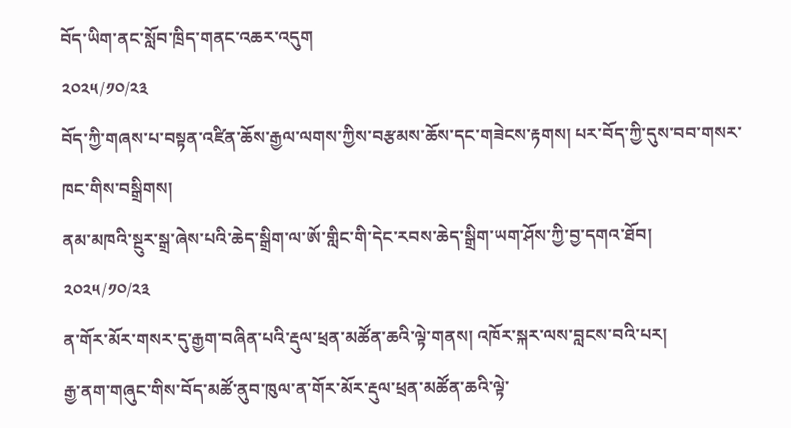བོད་ཡིག་ནང་སློབ་ཁྲིད་གནང་འཆར་འདུག
༢༠༢༥/༡༠/༢༣
བོད་ཀྱི་གཞས་པ་བསྟན་འཛིན་ཆོས་རྒྱལ་ལགས་ཀྱིས་བརྩམས་ཆོས་དང་གཟེངས་རྟགས། པར་བོད་ཀྱི་དུས་བབ་གསར་ཁང་གིས་བསྒྲིགས།
ནམ་མཁའི་སྔུར་སྒྲ་ཞེས་པའི་ཆེད་སྒྲིག་ལ་ཨོ་གླིང་གི་དེང་རབས་ཆེད་སྒྲིག་ཡག་ཤོས་ཀྱི་བྱ་དགའ་ཐོབ།
༢༠༢༥/༡༠/༢༣
ན་གོར་མོར་གསར་དུ་རྒྱག་བཞིན་པའི་རྡུལ་ཕྲན་མཚོན་ཆའི་ལྟེ་གནས། འཁོར་སྐར་ལས་བླངས་བའི་པར།
རྒྱ་ནག་གཞུང་གིས་བོད་མཚོ་ནུབ་ཁུལ་ན་གོར་མོར་རྡུལ་ཕྲན་མཚོན་ཆའི་ལྟེ་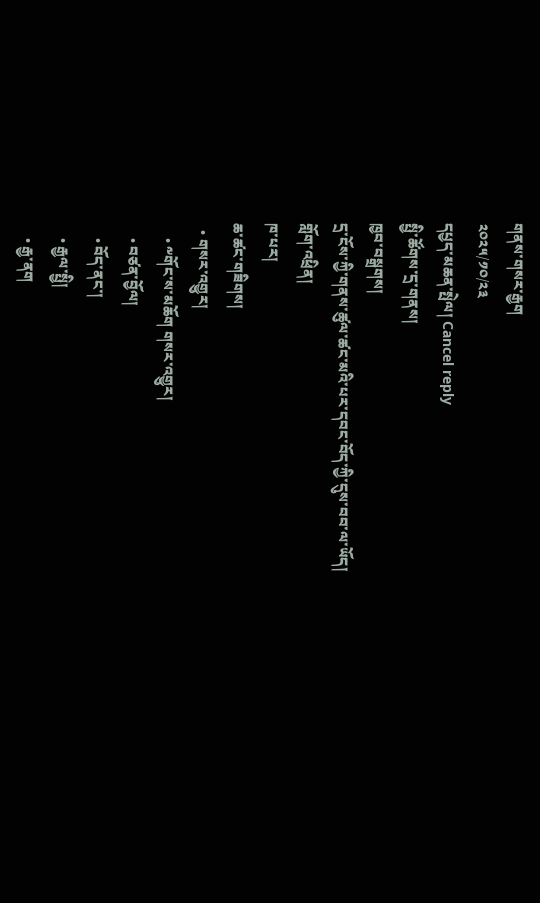གནས་གསར་རྒྱག
༢༠༢༥/༡༠/༢༣
དཔྱད་མཆན་སྤེལ། Cancel reply
སྤྱི་ཚོགས་དྲ་གནས།
ཁྱབ་བསྒྲགས།
དྲ་ངོས་ཀྱི་གནས་ཚུལ་ཚང་མའི་པར་དབང་བོད་ཀྱི་དུས་བབ་ལ་ཡོད།
གློག་འཕྲིན།
ཁ་པར།
ཆ་ཚང་གཟིགས།
  • གསར་འགྱུར།
    • ༸གོང་ས་མཆོག གསར་འགྱུར།
    • བཙན་བྱོལ།
    • བོད་ནང་།
    • རྒྱལ་སྤྱི།
    • རྒྱ་ནག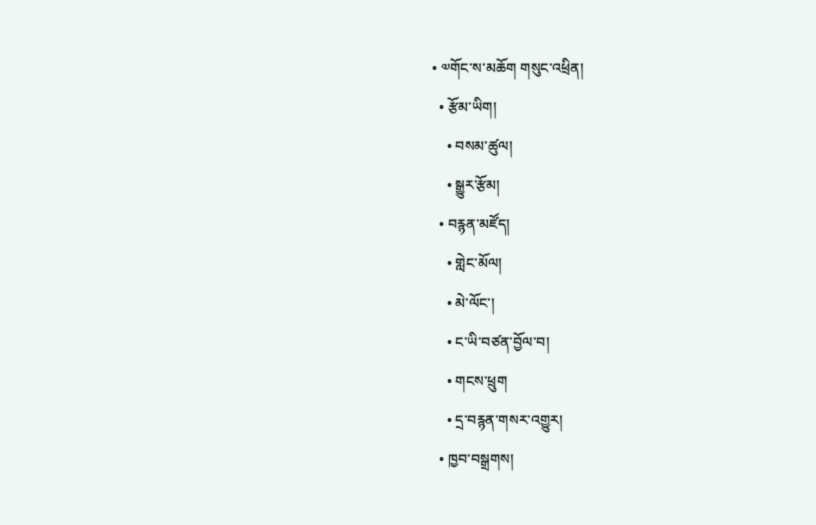• ༧གོང་ས་མཆོག གསུང་འཕྲིན།
  • རྩོམ་ཡིག།
    • བསམ་ཚུལ།
    • སྒྱུར་རྩོམ།
  • བརྙན་མཛོད།
    • གླེང་མོལ།
    • མེ་ལོང་།
    • ང་ཡི་བཙན་བྱོལ་བ།
    • གངས་ཕྲུག
    • དྲ་བརྙན་གསར་འགྱུར།
  • ཁྱབ་བསྒྲགས།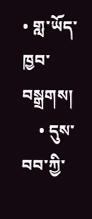• གླ་ཡོད་ཁྱབ་བསྒྲགས།
    • དུས་བབ་ཀྱི་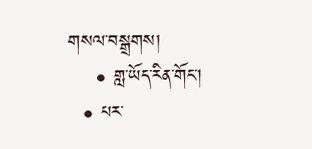གསལ་བསྒྲགས།
    • གླ་ཡོད་རིན་གོང་།
  • པར་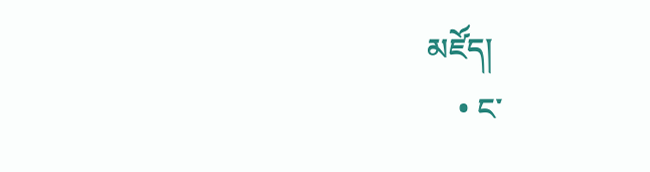མཛོད།
    • ང་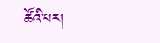ཚོའི་པར།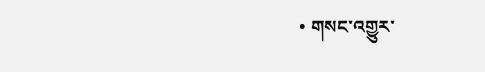• གསང་འགྱུར་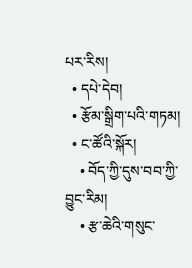པར་རིས།
  • དཔེ་དེབ།
  • རྩོམ་སྒྲིག་པའི་གཏམ།
  • ང་ཚོའི་སྐོར།
    • བོད་ཀྱི་དུས་བབ་ཀྱི་བྱུང་རིམ།
    • རྩ་ཆེའི་གསུང་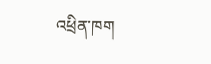འཕྲིན་ཁག